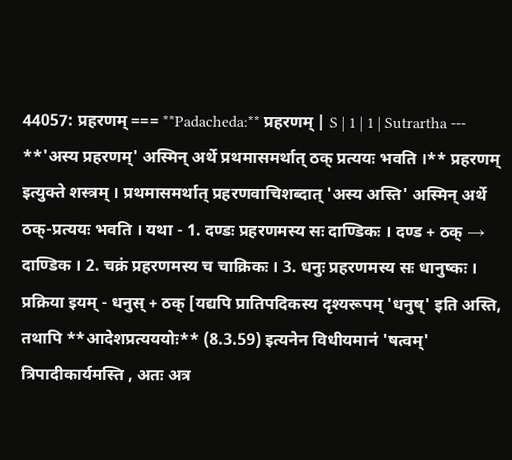44057: प्रहरणम् === **Padacheda:** प्रहरणम् | S | 1 | 1 | Sutrartha --- **'अस्य प्रहरणम्' अस्मिन् अर्थे प्रथमासमर्थात् ठक् प्रत्ययः भवति ।** प्रहरणम् इत्युक्ते शस्त्रम् । प्रथमासमर्थात् प्रहरणवाचिशब्दात् 'अस्य अस्ति' अस्मिन् अर्थे ठक्-प्रत्ययः भवति । यथा - 1. दण्डः प्रहरणमस्य सः दाण्डिकः । दण्ड + ठक् → दाण्डिक । 2. चक्रं प्रहरणमस्य च चाक्रिकः । 3. धनुः प्रहरणमस्य सः धानुष्कः । प्रक्रिया इयम् - धनुस् + ठक् [यद्यपि प्रातिपदिकस्य दृश्यरूपम् 'धनुष्' इति अस्ति, तथापि **आदेशप्रत्यययोः** (8.3.59) इत्यनेन विधीयमानं 'षत्वम्' त्रिपादीकार्यमस्ति , अतः अत्र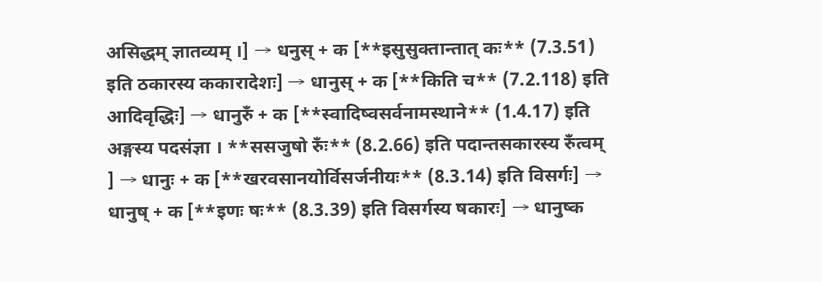असिद्धम् ज्ञातव्यम् ।] → धनुस् + क [**इसुसुक्तान्तात् कः** (7.3.51) इति ठकारस्य ककारादेशः] → धानुस् + क [**किति च** (7.2.118) इति आदिवृद्धिः] → धानुरुँ + क [**स्वादिष्वसर्वनामस्थाने** (1.4.17) इति अङ्गस्य पदसंज्ञा । **ससजुषो रुँः** (8.2.66) इति पदान्तसकारस्य रुँत्वम् ] → धानुः + क [**खरवसानयोर्विसर्जनीयः** (8.3.14) इति विसर्गः] → धानुष् + क [**इणः षः** (8.3.39) इति विसर्गस्य षकारः] → धानुष्क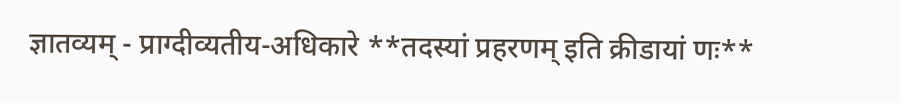ज्ञातव्यम् - प्राग्दीव्यतीय-अधिकारे **तदस्यां प्रहरणम् इति क्रीडायां णः**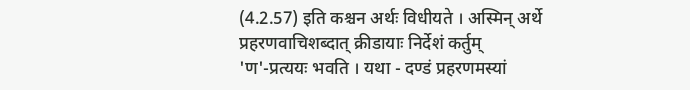(4.2.57) इति कश्चन अर्थः विधीयते । अस्मिन् अर्थे प्रहरणवाचिशब्दात् क्रीडायाः निर्देशं कर्तुम् 'ण'-प्रत्ययः भवति । यथा - दण्डं प्रहरणमस्यां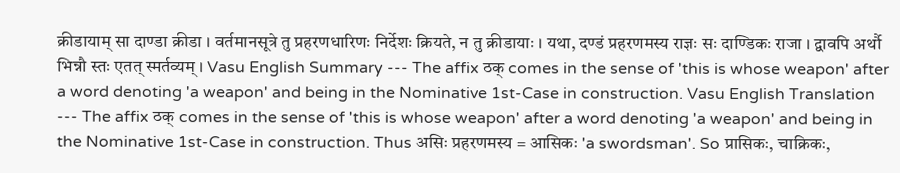क्रीडायाम् सा दाण्डा क्रीडा । वर्तमानसूत्रे तु प्रहरणधारिणः निर्देशः क्रियते, न तु क्रीडायाः । यथा, दण्डं प्रहरणमस्य राज्ञः सः दाण्डिकः राजा । द्वावपि अर्थौ भिन्नौ स्तः एतत् स्मर्तव्यम् । Vasu English Summary --- The affix ठक् comes in the sense of 'this is whose weapon' after a word denoting 'a weapon' and being in the Nominative 1st-Case in construction. Vasu English Translation --- The affix ठक् comes in the sense of 'this is whose weapon' after a word denoting 'a weapon' and being in the Nominative 1st-Case in construction. Thus असिः प्रहरणमस्य = आसिकः 'a swordsman'. So प्रासिकः, चाक्रिकः,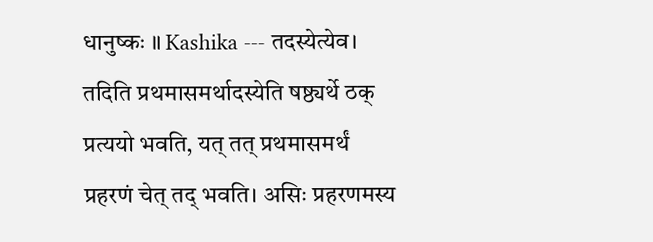धानुष्कः ॥ Kashika --- तदस्येत्येव। तदिति प्रथमासमर्थादस्येति षष्ठ्यर्थे ठक् प्रत्ययो भवति, यत् तत् प्रथमासमर्थं प्रहरणं चेत् तद् भवति। असिः प्रहरणमस्य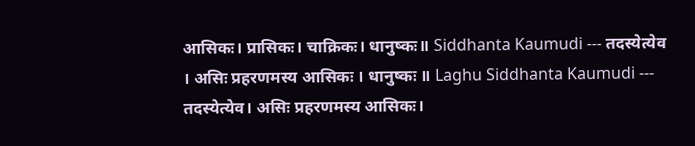आसिकः। प्रासिकः। चाक्रिकः। धानुष्कः॥ Siddhanta Kaumudi --- तदस्येत्येव । असिः प्रहरणमस्य आसिकः । धानुष्कः ॥ Laghu Siddhanta Kaumudi --- तदस्येत्येव। असिः प्रहरणमस्य आसिकः।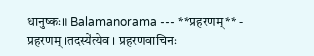धानुष्कः॥ Balamanorama --- **प्रहरणम्** - प्रहरणम् ।तदस्ये॑त्येव । प्रहरणवाचिनः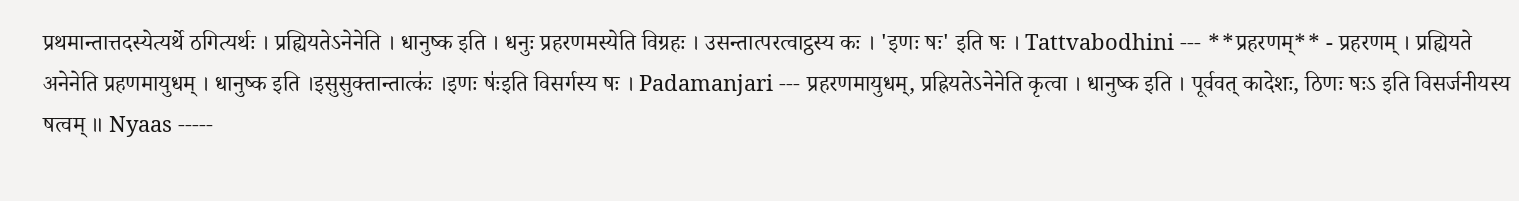प्रथमान्तात्तदस्येत्यर्थे ठगित्यर्थः । प्रह्यियतेऽनेनेति । धानुष्क इति । धनुः प्रहरणमस्येति विग्रहः । उसन्तात्परत्वाट्ठस्य कः । 'इणः षः' इति षः । Tattvabodhini --- **प्रहरणम्** - प्रहरणम् । प्रह्यियते अनेनेति प्रहणमायुधम् । धानुष्क इति ।इसुसुक्तान्तात्कः॑ ।इणः षः॑इति विसर्गस्य षः । Padamanjari --- प्रहरणमायुधम्, प्रह्रियतेऽनेनेति कृत्वा । धानुष्क इति । पूर्ववत् कादेशः, ठिणः षःऽ इति विसर्जनीयस्य षत्वम् ॥ Nyaas -----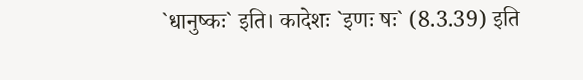`धानुष्कः` इति। कादेशः `इणः षः` (8.3.39) इति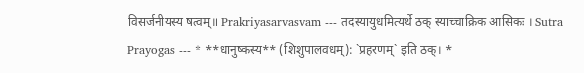विसर्जनीयस्य षत्वम्॥ Prakriyasarvasvam --- तदस्यायुधमित्यर्थे ठक् स्याच्चाक्रिक आसिकः । Sutra Prayogas --- * **धानुष्कस्य** (शिशुपालवधम्): `प्रहरणम्` इति ठक्। *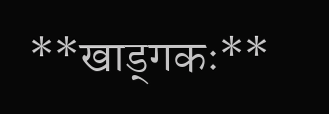**खाड्गकः**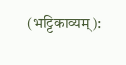(भट्टिकाव्यम्):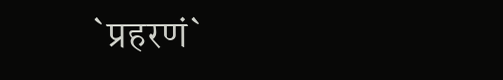`प्रहरणं`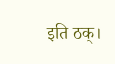इति ठक्।